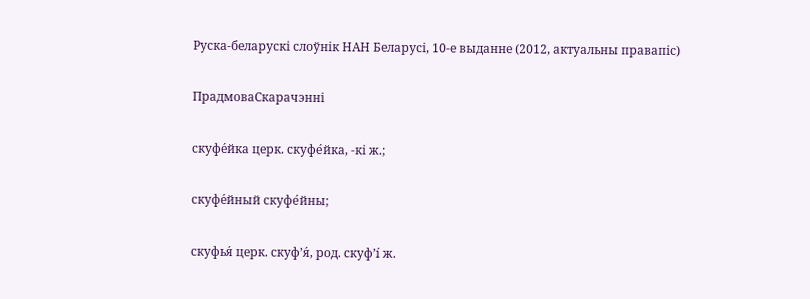Руска-беларускі слоўнік НАН Беларусі, 10-е выданне (2012, актуальны правапіс)

ПрадмоваСкарачэнні

скуфе́йка церк. скуфе́йка, -кі ж.;

скуфе́йный скуфе́йны;

скуфья́ церк. скуф’я́, род. скуф’і́ ж.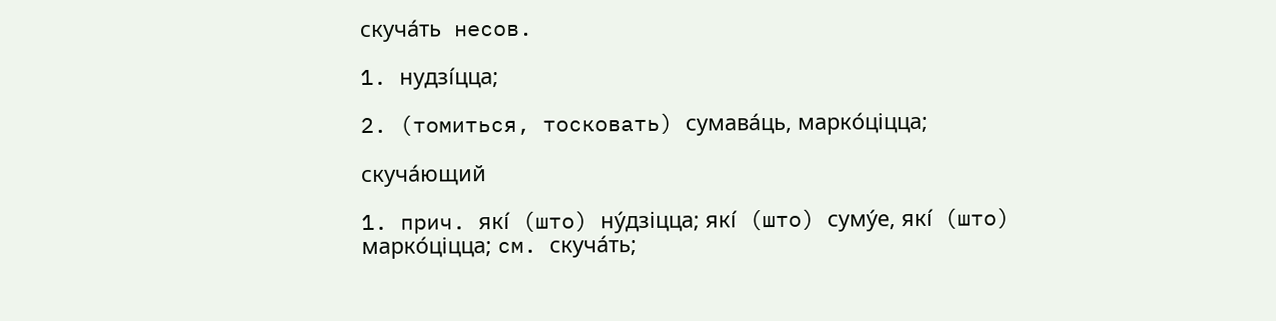скуча́ть несов.

1. нудзі́цца;

2. (томиться, тосковать) сумава́ць, марко́ціцца;

скуча́ющий

1. прич. які́ (што) ну́дзіцца; які́ (што) суму́е, які́ (што) марко́ціцца; см. скуча́ть;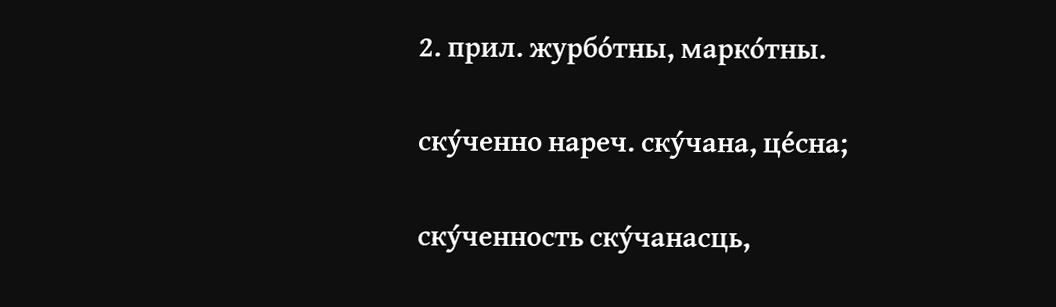2. прил. журбо́тны, марко́тны.

ску́ченно нареч. ску́чана, це́сна;

ску́ченность ску́чанасць,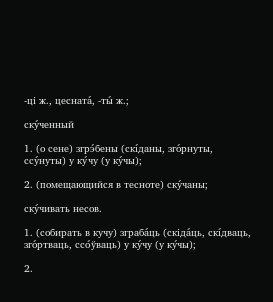-ці ж., цесната́, -ты́ ж.;

ску́ченный

1. (о сене) згрэ́бены (скі́даны, зго́рнуты, ссу́нуты) у ку́чу (у ку́чы);

2. (помещающийся в тесноте) ску́чаны;

ску́чивать несов.

1. (собирать в кучу) зграба́ць (скіда́ць, скі́дваць, зго́ртваць, ссо́ўваць) у ку́чу (у ку́чы);

2.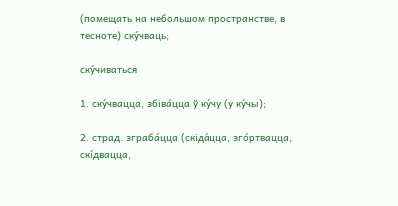(помещать на небольшом пространстве, в тесноте) ску́чваць;

ску́чиваться

1. ску́чвацца, збіва́цца ў ку́чу (у ку́чы);

2. страд. зграба́цца (скіда́цца, зго́ртвацца, скі́двацца,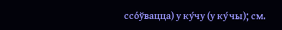ссо́ўвацца) у ку́чу (у ку́чы); см.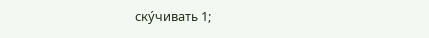ску́чивать 1;